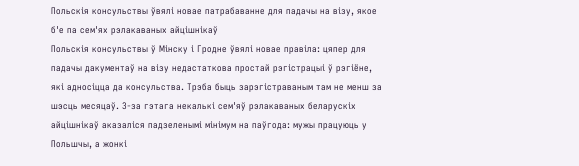Польскія консульствы ўвялі новае патрабаванне для падачы на візу, якое б'е па сем'ях рэлакаваных айцішнікаў
Польскія консульствы ў Мінску і Гродне ўвялі новае правіла: цяпер для падачы дакументаў на візу недастаткова простай рэгістрацыі ў рэгіёне, які адносіцца да консульства. Трэба быць зарэгістраваным там не менш за шэсць месяцаў. З-за гэтага некалькі сем'яў рэлакаваных беларускіх айцішнікаў аказаліся падзеленымі мінімум на паўгода: мужы працуюць у Польшчы, а жонкі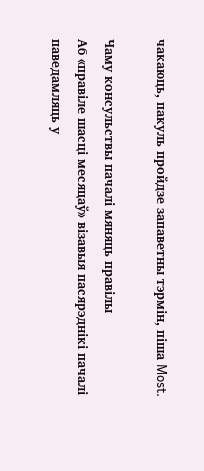чакаюць, пакуль пройдзе запаветны тэрмін, піша Most.

Чаму консульствы пачалі мяняць правілы
Аб «правіле шасці месяцаў» візавыя пасярэднікі пачалі паведамляць у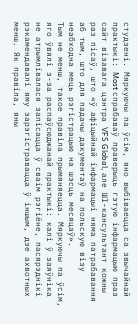студзені. Мяркуючы па ўсім, яно выбіваецца са звычайнай практыкі: Most спрабаваў праверыць гэтую інфармацыю праз сайт візавага цэнтра VFS Global, але ШІ-кансультант кожны раз пісаў, што «ў афіцыйнай інфармацыі няма патрабавання аб тым, што для падачы дакументаў на польскую візу неабходна мець рэгістрацыю на шэсць месяцаў».
Тым не менш, такое правіла прымяняецца. Мяркуючы па ўсім, яго ўвялі з-за распаўсюджанай практыкі: калі ў заяўніка не атрымлівалася запісацца ў сваім рэгіёне, пасярэднікі рэкамендавалі яму зарэгістравацца ў іншым, дзе ахвотных менш. Як правіла, яны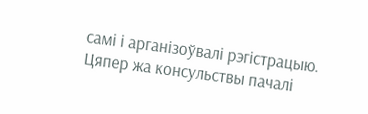самі і арганізоўвалі рэгістрацыю. Цяпер жа консульствы пачалі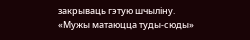закрываць гэтую шчыліну.
«Мужы матаюцца туды-сюды»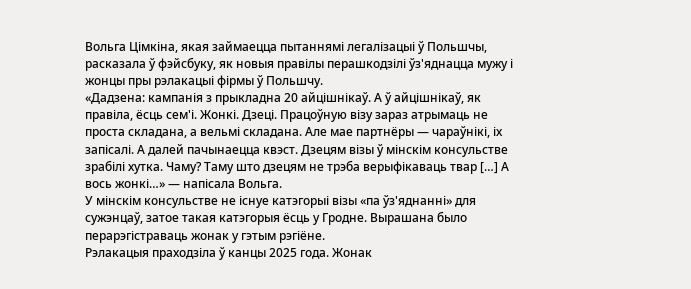Вольга Цімкіна, якая займаецца пытаннямі легалізацыі ў Польшчы, расказала ў фэйсбуку, як новыя правілы перашкодзілі ўз'яднацца мужу і жонцы пры рэлакацыі фірмы ў Польшчу.
«Дадзена: кампанія з прыкладна 20 айцішнікаў. А ў айцішнікаў, як правіла, ёсць сем'і. Жонкі. Дзеці. Працоўную візу зараз атрымаць не проста складана, а вельмі складана. Але мае партнёры — чараўнікі, іх запісалі. А далей пачынаецца квэст. Дзецям візы ў мінскім консульстве зрабілі хутка. Чаму? Таму што дзецям не трэба верыфікаваць твар […] А вось жонкі…» — напісала Вольга.
У мінскім консульстве не існуе катэгорыі візы «па ўз'яднанні» для сужэнцаў, затое такая катэгорыя ёсць у Гродне. Вырашана было перарэгістраваць жонак у гэтым рэгіёне.
Рэлакацыя праходзіла ў канцы 2025 года. Жонак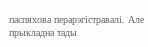паспяхова перарэгістравалі. Але прыкладна тады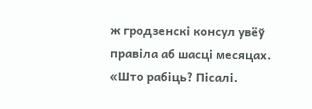ж гродзенскі консул увёў правіла аб шасці месяцах.
«Што рабіць? Пісалі.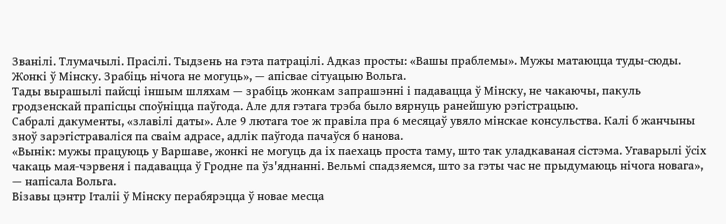Званілі. Тлумачылі. Прасілі. Тыдзень на гэта патрацілі. Адказ просты: «Вашы праблемы». Мужы матаюцца туды-сюды. Жонкі ў Мінску. Зрабіць нічога не могуць», — апісвае сітуацыю Вольга.
Тады вырашылі пайсці іншым шляхам — зрабіць жонкам запрашэнні і падавацца ў Мінску, не чакаючы, пакуль гродзенскай прапісцы споўніцца паўгода. Але для гэтага трэба было вярнуць ранейшую рэгістрацыю.
Сабралі дакументы, «злавілі даты». Але 9 лютага тое ж правіла пра 6 месяцаў увяло мінскае консульства. Калі б жанчыны зноў зарэгістраваліся па сваім адрасе, адлік паўгода пачаўся б нанова.
«Вынік: мужы працуюць у Варшаве, жонкі не могуць да іх паехаць проста таму, што так уладкаваная сістэма. Угаварылі ўсіх чакаць мая-чэрвеня і падавацца ў Гродне па ўз'яднанні. Вельмі спадзяемся, што за гэты час не прыдумаюць нічога новага», — напісала Вольга.
Візавы цэнтр Італіі ў Мінску перабярэцца ў новае месца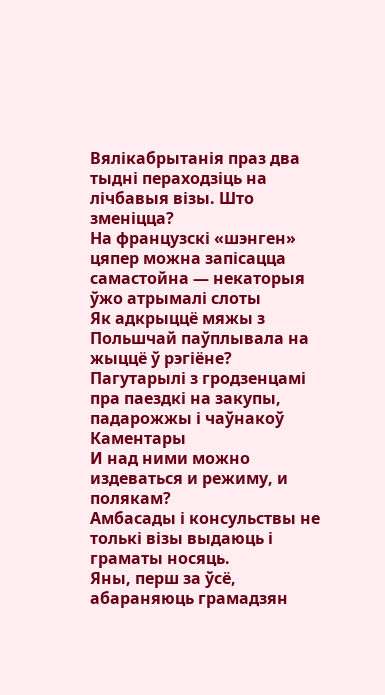Вялікабрытанія праз два тыдні пераходзіць на лічбавыя візы. Што зменіцца?
На французскі «шэнген» цяпер можна запісацца самастойна — некаторыя ўжо атрымалі слоты
Як адкрыццё мяжы з Польшчай паўплывала на жыццё ў рэгіёне? Пагутарылі з гродзенцамі пра паездкі на закупы, падарожжы і чаўнакоў
Каментары
И над ними можно издеваться и режиму, и полякам?
Амбасады і консульствы не толькі візы выдаюць і граматы носяць.
Яны, перш за ўсё, абараняюць грамадзян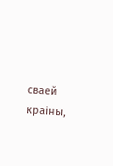сваей краіны,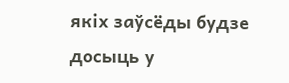якіх заўсёды будзе досыць у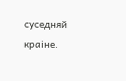суседняй краіне.